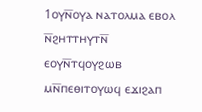1ⲟⲩⲛ̅ⲟⲩⲁ ⲛⲁⲧⲟⲗⲙⲁ ⲉⲃⲟⲗ ⲛ̅ϩⲏⲧⲧⲏⲩⲧⲛ̅ ⲉⲟⲩⲛ̅ⲧϥⲟⲩϩⲱⲃ ⲙⲛ̅ⲡⲉⲑⲓⲧⲟⲩⲱϥ ⲉϫⲓϩⲁⲡ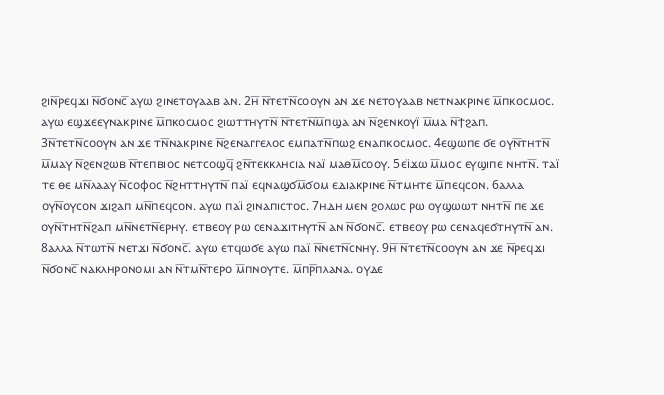ϩⲓⲛ̅ⲣⲉϥϫⲓ ⲛ̅ϭⲟⲛⲥ̅ ⲁⲩⲱ ϩⲓⲛⲉⲧⲟⲩⲁⲁⲃ ⲁⲛ. 2ⲏ̅ ⲛ̅ⲧⲉⲧⲛ̅ⲥⲟⲟⲩⲛ ⲁⲛ ϫⲉ ⲛⲉⲧⲟⲩⲁⲁⲃ ⲛⲉⲧⲛⲁⲕⲣⲓⲛⲉ ⲙ̅ⲡⲕⲟⲥⲙⲟⲥ. ⲁⲩⲱ ⲉϣϫⲉⲉⲩⲛⲁⲕⲣⲓⲛⲉ ⲙ̅ⲡⲕⲟⲥⲙⲟⲥ ϩⲓⲱⲧⲧⲏⲩⲧⲛ̅ ⲛ̅ⲧⲉⲧⲛ̅ⲙ̅ⲡϣⲁ ⲁⲛ ⲛ̅ϩⲉⲛⲕⲟⲩⲓ̈ ⲙ̅ⲙⲁ ⲛ̅ϯϩⲁⲡ. 3ⲛ̅ⲧⲉⲧⲛ̅ⲥⲟⲟⲩⲛ ⲁⲛ ϫⲉ ⲧⲛ̅ⲛⲁⲕⲣⲓⲛⲉ ⲛ̅ϩⲉⲛⲁⲅⲅⲉⲗⲟⲥ ⲉⲙⲡⲁⲧⲛ̅ⲡⲱϩ ⲉⲛⲁⲡⲕⲟⲥⲙⲟⲥ. 4ⲉϣⲱⲡⲉ ϭⲉ ⲟⲩⲛ̅ⲧⲏⲧⲛ̅ ⲙ̅ⲙⲁⲩ ⲛ̅ϩⲉⲛϩⲱⲃ ⲛ̅ⲧⲉⲡⲃⲓⲟⲥ ⲛⲉⲧⲥⲟϣϥ̅ ϩⲛ̅ⲧⲉⲕⲕⲗⲏⲥⲓⲁ ⲛⲁⲓ̈ ⲙⲁⲑⲙ̅ⲥⲟⲟⲩ. 5ⲉⲓ̈ϫⲱ ⲙ̅ⲙⲟⲥ ⲉⲩϣⲓⲡⲉ ⲛⲏⲧⲛ̅. ⲧⲁⲓ̈ ⲧⲉ ⲑⲉ ⲙⲛ̅ⲗⲁⲁⲩ ⲛ̅ⲥⲟⲫⲟⲥ ⲛ̅ϩⲏⲧⲧⲏⲩⲧⲛ̅ ⲡⲁⲓ̈ ⲉϥⲛⲁϣϭⲙ̅ϭⲟⲙ ⲉⲇⲓⲁⲕⲣⲓⲛⲉ ⲛ̅ⲧⲙⲏⲧⲉ ⲙ̅ⲡⲉϥⲥⲟⲛ. 6ⲁⲗⲗⲁ ⲟⲩⲛ̅ⲟⲩⲥⲟⲛ ϫⲓϩⲁⲡ ⲙⲛ̅ⲡⲉϥⲥⲟⲛ. ⲁⲩⲱ ⲡⲁⲓ̈ ϩⲓⲛⲁⲡⲓⲥⲧⲟⲥ. 7ⲏⲇⲏ ⲙⲉⲛ ϩⲟⲗⲱⲥ ⲣⲱ ⲟⲩϣⲱⲱⲧ ⲛⲏⲧⲛ̅ ⲡⲉ ϫⲉ ⲟⲩⲛ̅ⲧⲏⲧⲛ̅ϩⲁⲡ ⲙⲛ̅ⲛⲉⲧⲛ̅ⲉⲣⲏⲩ. ⲉⲧⲃⲉⲟⲩ ⲣⲱ ⲥⲉⲛⲁϫⲓⲧⲏⲩⲧⲛ̅ ⲁⲛ ⲛ̅ϭⲟⲛⲥ̅. ⲉⲧⲃⲉⲟⲩ ⲣⲱ ⲥⲉⲛⲁϥⲉϭⲧⲏⲩⲧⲛ̅ ⲁⲛ. 8ⲁⲗⲗⲁ ⲛ̅ⲧⲱⲧⲛ̅ ⲛⲉⲧϫⲓ ⲛ̅ϭⲟⲛⲥ̅. ⲁⲩⲱ ⲉⲧϥⲱϭⲉ ⲁⲩⲱ ⲡⲁⲓ̈ ⲛ̅ⲛⲉⲧⲛ̅ⲥⲛⲏⲩ. 9ⲏ̅ ⲛ̅ⲧⲉⲧⲛ̅ⲥⲟⲟⲩⲛ ⲁⲛ ϫⲉ ⲛ̅ⲣⲉϥϫⲓ ⲛ̅ϭⲟⲛⲥ̅ ⲛⲁⲕⲗⲏⲣⲟⲛⲟⲙⲓ ⲁⲛ ⲛ̅ⲧⲙⲛ̅ⲧⲉⲣⲟ ⲙ̅ⲡⲛⲟⲩⲧⲉ. ⲙ̅ⲡⲣ̅ⲡⲗⲁⲛⲁ. ⲟⲩⲇⲉ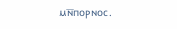ⲙⲛ̅ⲡⲟⲣⲛⲟⲥ.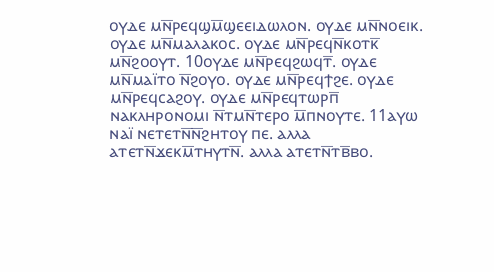ⲟⲩⲇⲉ ⲙⲛ̅ⲣⲉϥϣⲙ̅ϣⲉⲉⲓⲇⲱⲗⲟⲛ. ⲟⲩⲇⲉ ⲙⲛ̅ⲛⲟⲉⲓⲕ. ⲟⲩⲇⲉ ⲙⲛ̅ⲙⲁⲗⲁⲕⲟⲥ. ⲟⲩⲇⲉ ⲙⲛ̅ⲣⲉϥⲛ̅ⲕⲟⲧⲕ̅ ⲙⲛ̅ϩⲟⲟⲩⲧ. 10ⲟⲩⲇⲉ ⲙⲛ̅ⲣⲉϥϩⲱϥⲧ̅. ⲟⲩⲇⲉ ⲙⲛ̅ⲙⲁⲓ̈ⲧⲟ ⲛ̅ϩⲟⲩⲟ. ⲟⲩⲇⲉ ⲙⲛ̅ⲣⲉϥϯϩⲉ. ⲟⲩⲇⲉ ⲙⲛ̅ⲣⲉϥⲥⲁϩⲟⲩ. ⲟⲩⲇⲉ ⲙⲛ̅ⲣⲉϥⲧⲱⲣⲡ̅ ⲛⲁⲕⲗⲏⲣⲟⲛⲟⲙⲓ ⲛ̅ⲧⲙⲛ̅ⲧⲉⲣⲟ ⲙ̅ⲡⲛⲟⲩⲧⲉ. 11ⲁⲩⲱ ⲛⲁⲓ̈ ⲛⲉⲧⲉⲧⲛ̅ⲛ̅ϩⲏⲧⲟⲩ ⲡⲉ. ⲁⲗⲗⲁ ⲁⲧⲉⲧⲛ̅ϫⲉⲕⲙ̅ⲧⲏⲩⲧⲛ̅. ⲁⲗⲗⲁ ⲁⲧⲉⲧⲛ̅ⲧⲃ̅ⲃⲟ.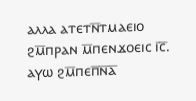ⲁⲗⲗⲁ ⲁⲧⲉⲧⲛ̅ⲧⲙⲁⲉⲓⲟ ϩⲙ̅ⲡⲣⲁⲛ ⲙ̅ⲡⲉⲛϫⲟⲉⲓⲥ ⲓ̅ⲥ̅. ⲁⲩⲱ ϩⲙ̅ⲡⲉⲡ̅ⲛ̅ⲁ̅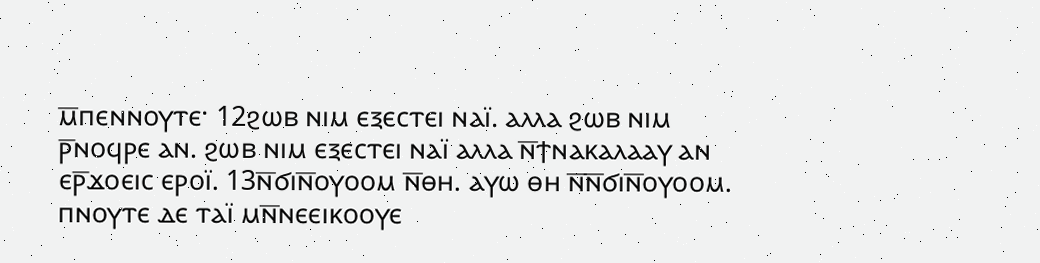ⲙ̅ⲡⲉⲛⲛⲟⲩⲧⲉ· 12ϩⲱⲃ ⲛⲓⲙ ⲉⲝⲉⲥⲧⲉⲓ ⲛⲁⲓ̈. ⲁⲗⲗⲁ ϩⲱⲃ ⲛⲓⲙ ⲣ̅ⲛⲟϥⲣⲉ ⲁⲛ. ϩⲱⲃ ⲛⲓⲙ ⲉⲝⲉⲥⲧⲉⲓ ⲛⲁⲓ̈ ⲁⲗⲗⲁ ⲛ̅ϯⲛⲁⲕⲁⲗⲁⲁⲩ ⲁⲛ ⲉⲣ̅ϫⲟⲉⲓⲥ ⲉⲣⲟⲓ̈. 13ⲛ̅ϭⲓⲛ̅ⲟⲩⲟⲟⲙ ⲛ̅ⲑⲏ. ⲁⲩⲱ ⲑⲏ ⲛ̅ⲛ̅ϭⲓⲛ̅ⲟⲩⲟⲟⲙ. ⲡⲛⲟⲩⲧⲉ ⲇⲉ ⲧⲁⲓ̈ ⲙⲛ̅ⲛⲉⲉⲓⲕⲟⲟⲩⲉ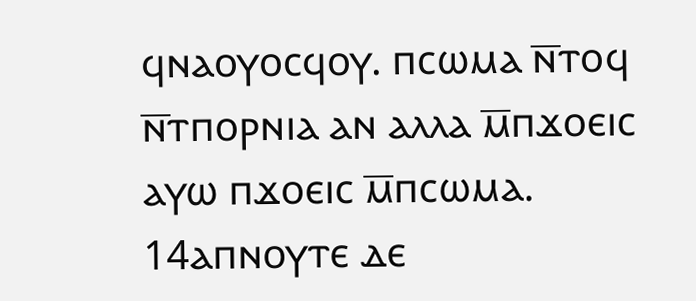ϥⲛⲁⲟⲩⲟⲥϥⲟⲩ. ⲡⲥⲱⲙⲁ ⲛ̅ⲧⲟϥ ⲛ̅ⲧⲡⲟⲣⲛⲓⲁ ⲁⲛ ⲁⲗⲗⲁ ⲙ̅ⲡϫⲟⲉⲓⲥ ⲁⲩⲱ ⲡϫⲟⲉⲓⲥ ⲙ̅ⲡⲥⲱⲙⲁ. 14ⲁⲡⲛⲟⲩⲧⲉ ⲇⲉ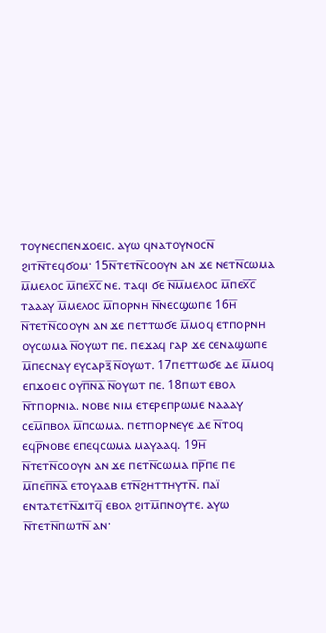ⲧⲟⲩⲛⲉⲥⲡⲉⲛϫⲟⲉⲓⲥ. ⲁⲩⲱ ϥⲛⲁⲧⲟⲩⲛⲟⲥⲛ̅ ϩⲓⲧⲛ̅ⲧⲉϥϭⲟⲙ· 15ⲛ̅ⲧⲉⲧⲛ̅ⲥⲟⲟⲩⲛ ⲁⲛ ϫⲉ ⲛⲉⲧⲛ̅ⲥⲱⲙⲁ ⲙ̅ⲙⲉⲗⲟⲥ ⲙ̅ⲡⲉⲭ̅ⲥ̅ ⲛⲉ. ⲧⲁϥⲓ ϭⲉ ⲛ̅ⲙ̅ⲙⲉⲗⲟⲥ ⲙ̅ⲡⲉⲭ̅ⲥ̅ ⲧⲁⲁⲁⲩ ⲙ̅ⲙⲉⲗⲟⲥ ⲙ̅ⲡⲟⲣⲛⲏ ⲛ̅ⲛⲉⲥϣⲱⲡⲉ 16ⲏ̅ ⲛ̅ⲧⲉⲧⲛ̅ⲥⲟⲟⲩⲛ ⲁⲛ ϫⲉ ⲡⲉⲧⲧⲱϭⲉ ⲙ̅ⲙⲟϥ ⲉⲧⲡⲟⲣⲛⲏ ⲟⲩⲥⲱⲙⲁ ⲛ̅ⲟⲩⲱⲧ ⲡⲉ. ⲡⲉϫⲁϥ ⲅⲁⲣ ϫⲉ ⲥⲉⲛⲁϣⲱⲡⲉ ⲙ̅ⲡⲉⲥⲛⲁⲩ ⲉⲩⲥⲁⲣⲝ̅ ⲛ̅ⲟⲩⲱⲧ. 17ⲡⲉⲧⲧⲱϭⲉ ⲇⲉ ⲙ̅ⲙⲟϥ ⲉⲡϫⲟⲉⲓⲥ ⲟⲩⲡ̅ⲛ̅ⲁ̅ ⲛ̅ⲟⲩⲱⲧ ⲡⲉ. 18ⲡⲱⲧ ⲉⲃⲟⲗ ⲛ̅ⲧⲡⲟⲣⲛⲓⲁ. ⲛⲟⲃⲉ ⲛⲓⲙ ⲉⲧⲉⲣⲉⲡⲣⲱⲙⲉ ⲛⲁⲁⲁⲩ ⲥⲉⲙ̅ⲡⲃⲟⲗ ⲙ̅ⲡⲥⲱⲙⲁ. ⲡⲉⲧⲡⲟⲣⲛⲉⲩⲉ ⲇⲉ ⲛ̅ⲧⲟϥ ⲉϥⲣ̅ⲛⲟⲃⲉ ⲉⲡⲉϥⲥⲱⲙⲁ ⲙⲁⲩⲁⲁϥ. 19ⲏ̅ ⲛ̅ⲧⲉⲧⲛ̅ⲥⲟⲟⲩⲛ ⲁⲛ ϫⲉ ⲡⲉⲧⲛ̅ⲥⲱⲙⲁ ⲡⲣ̅ⲡⲉ ⲡⲉ ⲙ̅ⲡⲉⲡ̅ⲛ̅ⲁ̅ ⲉⲧⲟⲩⲁⲁⲃ ⲉⲧⲛ̅ϩⲏⲧⲧⲏⲩⲧⲛ̅. ⲡⲁⲓ̈ ⲉⲛⲧⲁⲧⲉⲧⲛ̅ϫⲓⲧϥ̅ ⲉⲃⲟⲗ ϩⲓⲧⲙ̅ⲡⲛⲟⲩⲧⲉ. ⲁⲩⲱ ⲛ̅ⲧⲉⲧⲛ̅ⲡⲱⲧⲛ̅ ⲁⲛ·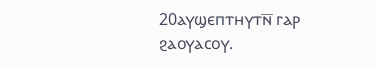20ⲁⲩϣⲉⲡⲧⲏⲩⲧⲛ̅ ⲅⲁⲣ ϩⲁⲟⲩⲁⲥⲟⲩ.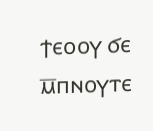ϯⲉⲟⲟⲩ ϭⲉ ⲙ̅ⲡⲛⲟⲩⲧⲉ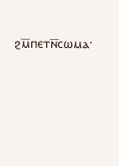ϩⲙ̅ⲡⲉⲧⲛ̅ⲥⲱⲙⲁ·